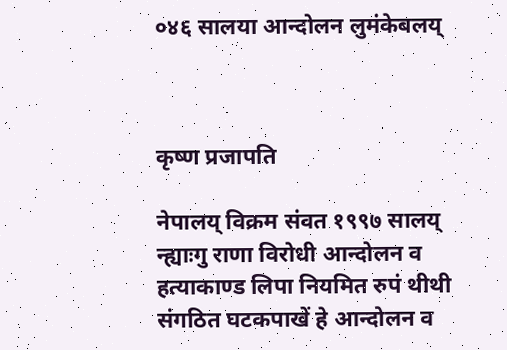०४६ सालया आन्दोलन लुमंकेबलय्



कृष्ण प्रजापति

नेपालय् विक्रम संवत १९९७ सालय् न्ह्याःगु राणा विरोधी आन्दोलन व हत्याकाण्ड लिपा नियमित रुपं थीथी संगठित घटकपाखें हे आन्दोलन व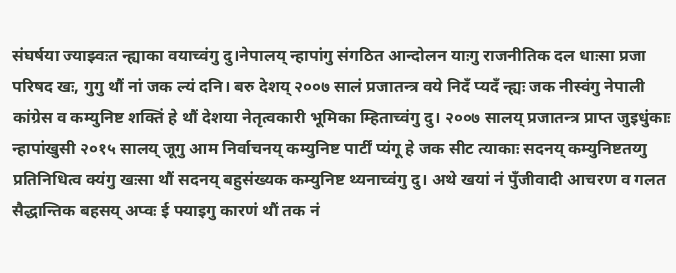संघर्षया ज्याझ्वःत न्ह्याका वयाच्वंगु दु।नेपालय् न्हापांगु संगठित आन्दोलन याःगु राजनीतिक दल धाःसा प्रजा परिषद खः, गुगु थौं नां जक ल्यं दनि। बरु देशय् २००७ सालं प्रजातन्त्र वये निदँ प्यदँ न्ह्यः जक नीस्वंगु नेपाली कांग्रेस व कम्युनिष्ट शक्तिं हे थौं देशया नेतृत्वकारी भूमिका म्हिताच्वंगु दु। २००७ सालय् प्रजातन्त्र प्राप्त जुइधुंकाः न्हापांखुसी २०१५ सालय् जूगु आम निर्वाचनय् कम्युनिष्ट पार्टीं प्यंगू हे जक सीट त्याकाः सदनय् कम्युनिष्टतय्गु प्रतिनिधित्व क्यंगु खःसा थौं सदनय् बहुसंख्यक कम्युनिष्ट थ्यनाच्वंगु दु। अथे खयां नं पुँजीवादी आचरण व गलत सैद्धान्तिक बहसय् अप्वः ई फ्याइगु कारणं थौं तक नं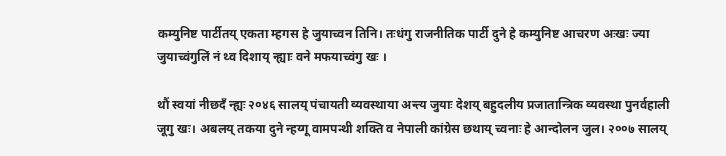कम्युनिष्ट पार्टीतय् एकता म्हगस हे जुयाच्वन तिनि। तःधंगु राजनीतिक पार्टी दुने हे कम्युनिष्ट आचरण अःखः ज्या जुयाच्वंगुलिं नं थ्व दिशाय् न्ह्याः वने मफयाच्वंगु खः ।

थौं स्वयां नीछदँ न्ह्यः २०४६ सालय् पंचायती व्यवस्थाया अन्त्य जुयाः देशय् बहुदलीय प्रजातान्त्रिक व्यवस्था पुनर्वहाली जूगु खः। अबलय् तकया दुने न्हय्गू वामपन्थी शक्ति व नेपाली कांग्रेस छथाय् च्वनाः हे आन्दोलन जुल। २००७ सालय्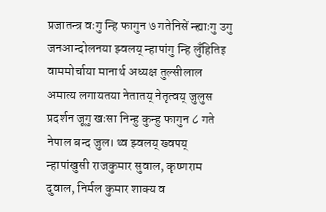प्रजातन्त्र वःगु न्हि फागुन ७ गतेनिसें न्ह्याःगु उगु जनआन्दोलनया झ्वलय् न्हापांगु न्हि लुँहितिइ वाममोर्चाया मानार्थ अध्यक्ष तुल्सीलाल अमात्य लगायतया नेतातय् नेतृत्वय् जुलुस प्रदर्शन जूगु खःसा निन्हु कुन्हु फागुन ८ गते नेपाल बन्द जुल। थ्व झ्वलय् ख्वपय् न्हापांखुसी राजकुमार सुवाल, कृष्णराम दुवाल, निर्मल कुमार शाक्य व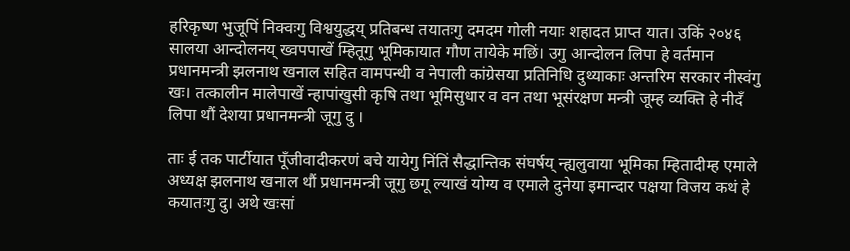हरिकृष्ण भुजूपिं निक्वःगु विश्वयुद्धय् प्रतिबन्ध तयातःगु दमदम गोली नयाः शहादत प्राप्त यात। उकिं २०४६ सालया आन्दोलनय् ख्वपपाखें म्हितूगु भूमिकायात गौण तायेके मछिं। उगु आन्दोलन लिपा हे वर्तमान प्रधानमन्त्री झलनाथ खनाल सहित वामपन्थी व नेपाली कांग्रेसया प्रतिनिधि दुथ्याकाः अन्तरिम सरकार नीस्वंगु खः। तत्कालीन मालेपाखें न्हापांखुसी कृषि तथा भूमिसुधार व वन तथा भूसंरक्षण मन्त्री जूम्ह व्यक्ति हे नीदँ लिपा थौं देशया प्रधानमन्त्री जूगु दु ।

ताः ई तक पार्टीयात पूँजीवादीकरणं बचे यायेगु निंतिं सैद्धान्तिक संघर्षय् न्ह्यलुवाया भूमिका म्हितादीम्ह एमाले अध्यक्ष झलनाथ खनाल थौं प्रधानमन्त्री जूगु छगू ल्याखं योग्य व एमाले दुनेया इमान्दार पक्षया विजय कथं हे कयातःगु दु। अथे खःसां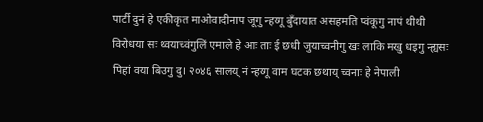पार्टी दुनं हे एकीकृत माओवादीनाप जूगु न्हय्गू बुँदायात असहमति प्वंकूगु नापं थीथी विरोधया सः थ्वयाच्वंगुलिं एमाले हे आः ताः ई छधी जुयाच्वनीगु खः लाकि मखु धइगु न्ह्यसः पिहां वया बिउगु दु। २०४६ सालय् नं न्हय्गू वाम घटक छथाय् च्वनाः हे नेपाली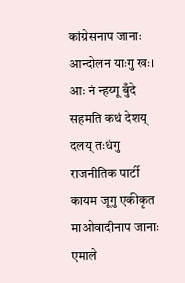कांग्रेसनाप जानाः आन्दोलन याःगु खः। आः नं न्हय्गू बुँदे सहमति कथं देशय् दलय् तःधंगु राजनीतिक पार्टी कायम जूगु एकीकृत माओवादीनाप जानाः एमाले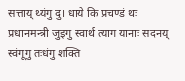सत्ताय् थ्यंगु दु। धाये कि प्रचण्डं थः प्रधानमन्त्री जुइगु स्वार्थ त्याग यानाः सदनय् स्वंगूगु तःधंगु शक्ति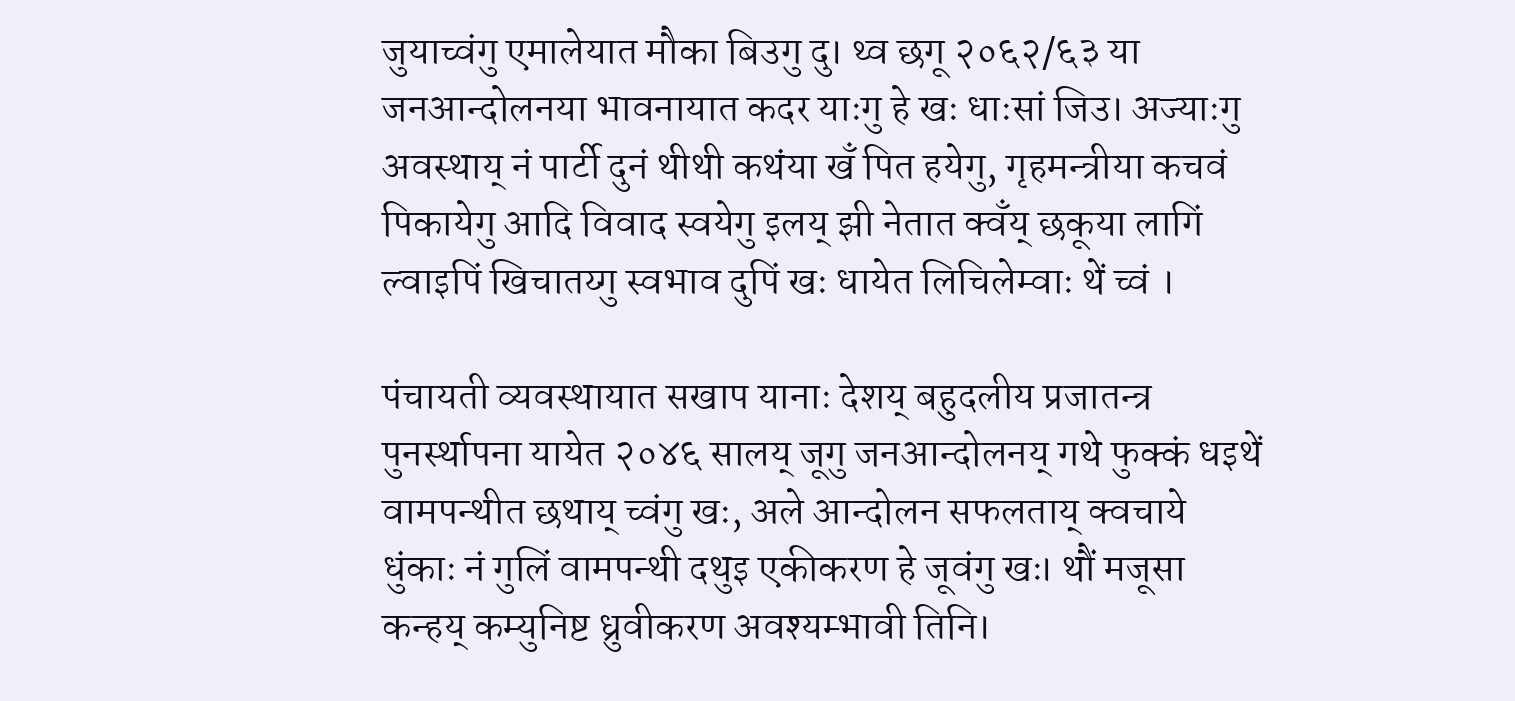जुयाच्वंगु एमालेयात मौका बिउगु दु। थ्व छगू २०६२/६३ या जनआन्दोलनया भावनायात कदर याःगु हे खः धाःसां जिउ। अज्याःगु अवस्थाय् नं पार्टी दुनं थीथी कथंया खँ पित हयेगु, गृहमन्त्रीया कचवं पिकायेगु आदि विवाद स्वयेगु इलय् झी नेतात क्वँय् छकूया लागिं ल्वाइपिं खिचातय्गु स्वभाव दुपिं खः धायेत लिचिलेम्वाः थें च्वं ।

पंचायती व्यवस्थायात सखाप यानाः देशय् बहुदलीय प्रजातन्त्र पुनर्स्थापना यायेत २०४६ सालय् जूगु जनआन्दोलनय् गथे फुक्कं धइथें वामपन्थीत छथाय् च्वंगु खः, अले आन्दोलन सफलताय् क्वचाये धुंकाः नं गुलिं वामपन्थी दथुइ एकीकरण हे जूवंगु खः। थौं मजूसा कन्हय् कम्युनिष्ट ध्रुवीकरण अवश्यम्भावी तिनि।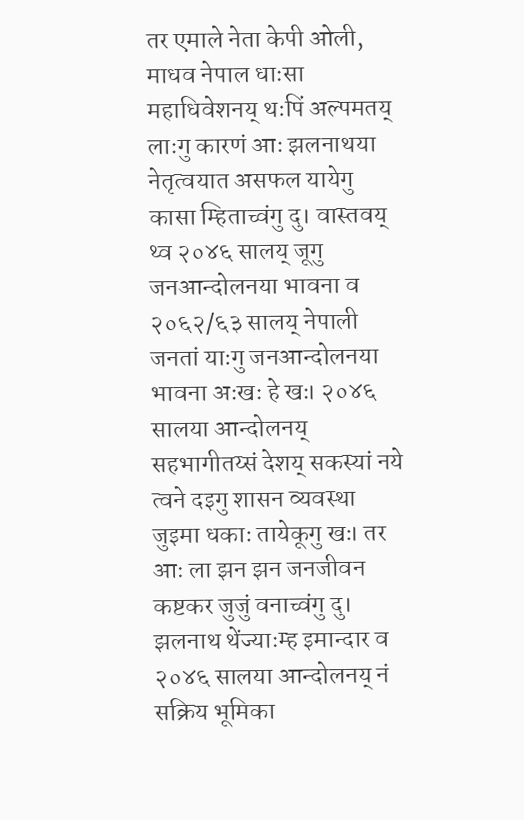तर एमाले नेता केपी ओली, माधव नेपाल धाःसा महाधिवेशनय् थःपिं अल्पमतय् लाःगु कारणं आः झलनाथया नेतृत्वयात असफल यायेगु कासा म्हिताच्वंगु दु। वास्तवय् थ्व २०४६ सालय् जूगु जनआन्दोलनया भावना व २०६२/६३ सालय् नेपाली जनतां याःगु जनआन्दोलनया भावना अःखः हे खः। २०४६ सालया आन्दोलनय् सहभागीतय्सं देशय् सकस्यां नये त्वने दइगु शासन व्यवस्था जुइमा धकाः तायेकूगु खः। तर आः ला झन झन जनजीवन कष्टकर जुजुं वनाच्वंगु दु। झलनाथ थेंज्याःम्ह इमान्दार व २०४६ सालया आन्दोलनय् नं सक्रिय भूमिका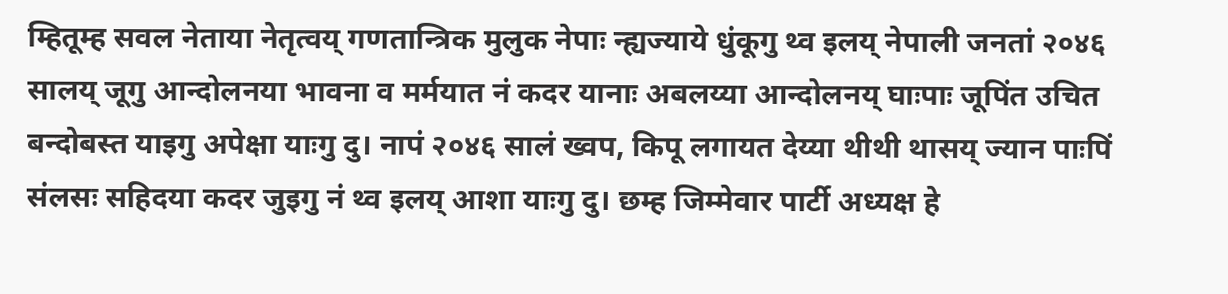म्हितूम्ह सवल नेताया नेतृत्वय् गणतान्त्रिक मुलुक नेपाः न्ह्यज्याये धुंकूगु थ्व इलय् नेपाली जनतां २०४६ सालय् जूगु आन्दोलनया भावना व मर्मयात नं कदर यानाः अबलय्या आन्दोलनय् घाःपाः जूपिंत उचित बन्दोबस्त याइगु अपेक्षा याःगु दु। नापं २०४६ सालं ख्वप, किपू लगायत देय्या थीथी थासय् ज्यान पाःपिं संलसः सहिदया कदर जुइगु नं थ्व इलय् आशा याःगु दु। छम्ह जिम्मेवार पार्टी अध्यक्ष हे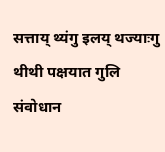सत्ताय् थ्यंगु इलय् थज्याःगु थीथी पक्षयात गुलि संवोधान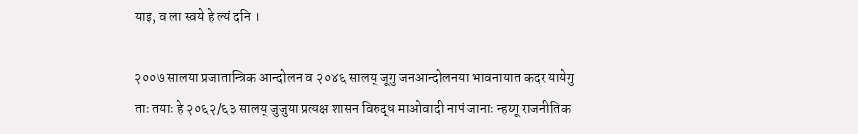याइ, व ला स्वये हे ल्यं दनि ।

२००७ सालया प्रजातान्त्रिक आन्दोलन व २०४६ सालय् जूगु जनआन्दोलनया भावनायात कदर यायेगु ताः तयाः हे २०६२/६३ सालय् जुजुया प्रत्यक्ष शासन विरुद्ध माओवादी नापं जानाः न्हय्गू राजनीतिक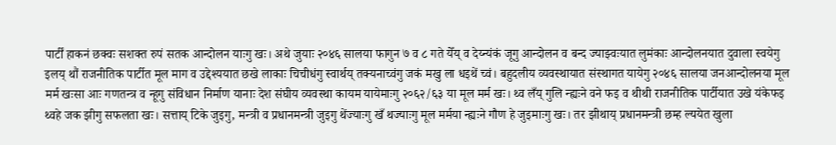पार्टीं हाकनं छक्वः सशक्त रुपं सतक आन्दोलन याःगु खः। अथे जुयाः २०४६ सालया फागुन ७ व ८ गते येँय् व देय्न्यंकं जूगु आन्दोलन व बन्द ज्याझ्वःयात लुमंकाः आन्दोलनयात दुवाला स्वयेगु इलय् थौं राजनीतिक पार्टीत मूल माग व उद्देश्ययात छखे लाकाः चिचीधंगु स्वार्थय् तक्यनाच्वंगु जकं मखु ला धइथें च्वं। बहुदलीय व्यवस्थायात संस्थागत यायेगु २०४६ सालया जनआन्दोलनया मूल मर्म खःसा आः गणतन्त्र व न्हूगु संविधान निर्माण यानाः देश संघीय व्यवस्था कायम यायेमाःगु २०६२/६३ या मूल मर्म खः। थ्व लँय् गुलि न्ह्यःने वने फइ व थीथी राजनीतिक पार्टीयात उखे यंकेफइ थ्वहे जक झीगु सफलता खः। सत्ताय् टिके जुइगु, मन्त्री व प्रधानमन्त्री जुइगु थेंज्याःगु खँ थज्याःगु मूल मर्मया न्ह्यःने गौण हे जुइमाःगु खः। तर झीथाय् प्रधानमन्त्री छम्ह ल्ययेत खुला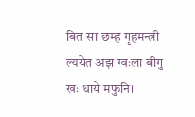बित सा छम्ह गृहमन्त्री ल्ययेत अझ ग्वःला बीगु खः धाये मफुनि।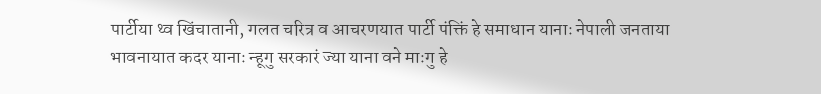पार्टीया थ्व खिंचातानी, गलत चरित्र व आचरणयात पार्टी पंक्तिं हे समाधान यानाः नेपाली जनताया भावनायात कदर यानाः न्हूगु सरकारं ज्या याना वने माःगु हे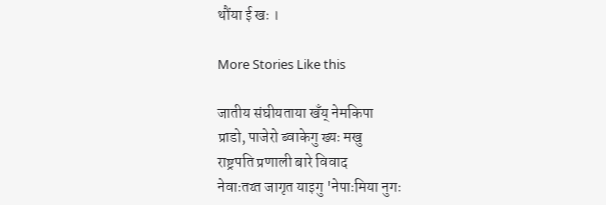थौंया ई खः ।

More Stories Like this

जातीय संघीयताया खँय् नेमकिपा
प्राडो, पाजेरो ब्वाकेगु ख्यः मखु
राष्ट्रपति प्रणाली बारे विवाद
नेवाःतय्त जागृत याइगु 'नेपाःमिया नुगः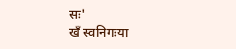सः'
खँ स्वनिगःया